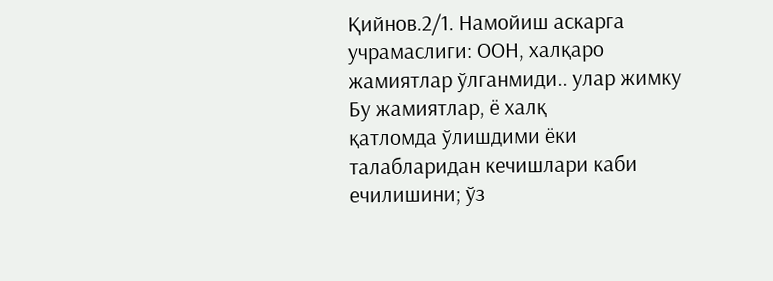Қийнов.2/1. Намойиш аскарга учрамаслиги: ООН, халқаро жамиятлар ўлганмиди.. улар жимку
Бу жамиятлар, ё халқ
қатломда ўлишдими ёки талабларидан кечишлари каби ечилишини; ўз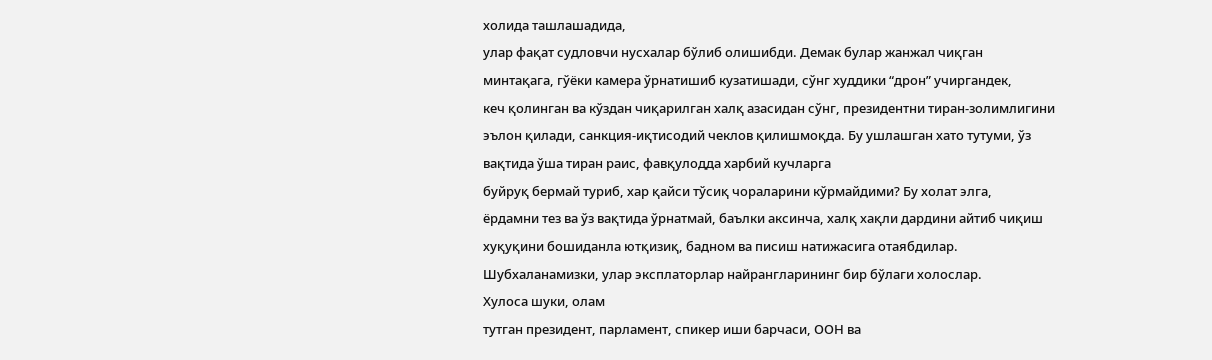холида ташлашадида,
улар фақат судловчи нусхалар бўлиб олишибди. Демак булар жанжал чиқган
минтақага, гўёки камера ўрнатишиб кузатишади, сўнг худдики “дрон” учиргандек,
кеч қолинган ва кўздан чиқарилган халқ азасидан сўнг, президентни тиран-золимлигини
эълон қилади, санкция-иқтисодий чеклов қилишмоқда. Бу ушлашган хато тутуми, ўз
вақтида ўша тиран раис, фавқулодда харбий кучларга
буйруқ бермай туриб, хар қайси тўсиқ чораларини кўрмайдими? Бу холат элга,
ёрдамни тез ва ўз вақтида ўрнатмай, баълки аксинча, халқ хақли дардини айтиб чиқиш
хуқуқини бошиданла ютқизиқ, бадном ва писиш натижасига отаябдилар.
Шубхаланамизки, улар эксплаторлар найрангларининг бир бўлаги холослар.
Хулоса шуки, олам
тутган президент, парламент, спикер иши барчаси, ООН ва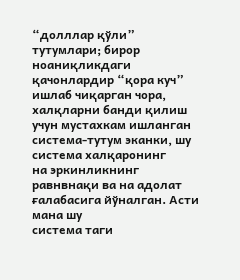“долллар қўли”
тутумлари; бирор ноаниқликдаги қачонлардир “қора куч” ишлаб чиқарган чора,
халқларни банди қилиш учун мустахкам ишланган система-тутум эканки, шу система халқаронинг
на эркинликнинг равнвнақи ва на адолат ғалабасига йўналган. Асти мана шу
система таги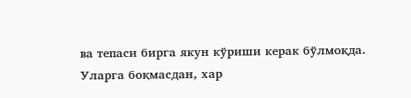ва тепаси бирга якун кўриши керак бўлмоқда.
Уларга боқмасдан, хар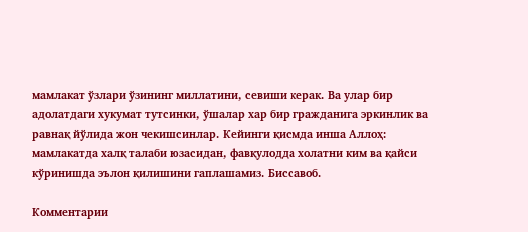мамлакат ўзлари ўзининг миллатини, севиши керак. Ва улар бир адолатдаги хукумат тутсинки, ўшалар хар бир гражданига эркинлик ва равнақ йўлида жон чекишсинлар. Кейинги қисмда инша Аллоҳ: мамлакатда халқ талаби юзасидан, фавқулодда холатни ким ва қайси кўринишда эълон қилишини гаплашамиз. Биссавоб.

Комментарии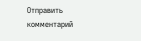Отправить комментарий